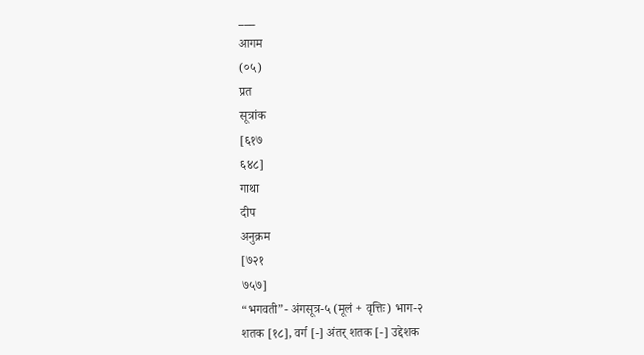___
आगम
(०५)
प्रत
सूत्रांक
[६१७
६४८]
गाथा
दीप
अनुक्रम
[७२१
७५७]
“भगवती”- अंगसूत्र-५ (मूलं + वृत्तिः) भाग-२
शतक [१८], वर्ग [-] अंतर् शतक [-] उद्देशक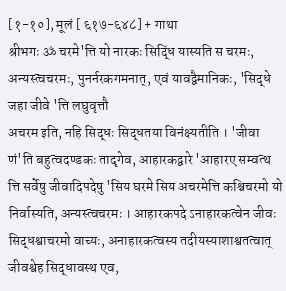[१-१०], मूलं [ ६१७-६४८] + गाथा
श्रीभगः ॐ चरमे'त्ति यो नारकः सिद्धिं यास्यति स चरमः, अन्यस्त्वचरमः, पुनर्नरकगमनात्, एवं यावद्वैमानिकः, 'सिद्धे जहा जीवे 'त्ति लघुवृत्तौ
अचरम इति, नहि सिद्धः सिद्धतया विनंक्ष्यतीति । 'जीवा णं'ति बहुत्वदण्डकः तादृगेव, आहारकद्वारे 'आहारए सम्वत्थ त्ति सर्वेषु जीवादिपदेषु 'सिय घरमे सिय अचरमेत्ति कश्चिचरमो यो निर्वास्यति, अन्यस्त्वचरमः । आहारकपदे ऽनाहारकत्वेन जीवः सिद्धश्वाचरमो वाच्यः, अनाहारकत्वस्य तदीयस्याशाश्वतत्वात् जीवश्वेह सिद्धावस्थ एव,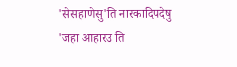'सेसहाणेसु'ति नारकादिपदेषु 'जहा आहारउ ति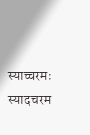स्याच्चरमः स्यादचरम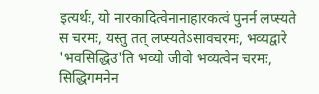इत्यर्थः, यो नारकादित्वेनानाहारकत्वं पुनर्न लप्स्यते स चरमः, यस्तु तत् लप्स्यतेऽसावचरमः, भव्यद्वारे 'भवसिद्धिउ'ति भव्यो जीवो भव्यत्वेन चरमः, सिद्धिगमनेन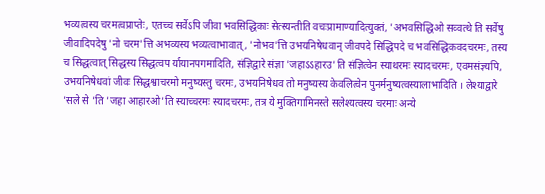भव्यत्वस्य चरमत्वप्राप्तेः, एतच्च सर्वेऽपि जीवा भवसिद्धिकाः सेत्स्यन्तीति वचःप्रामाण्यादित्युक्तं, 'अभवसिद्धिओ सव्वत्थे ति सर्वेषु जीवादिपदेषु 'नो चरम'त्ति अभव्यस्य भव्यत्वाभावात्, 'नोभव'त्ति उभयनिषेधवान् जीवपदे सिद्धिपदे च भवसिद्धिकवदचरमः, तस्य च सिद्धत्वात् सिद्धस्य सिद्धत्वप र्यायानपगमादिति, संज्ञिद्वारे संज्ञा 'जहाऽऽहारउ'ति संज्ञित्वेन स्याथरमः स्यादचरमः, एवमसंज्ञ्यपि, उभयनिषेधवां जीवः सिद्धश्वाचरमो मनुष्यस्तु चरमः, उभयनिषेधव तो मनुष्यस्य केवलित्वेन पुनर्मनुष्यत्वस्यालाभादिति । लेश्याद्वारे 'सले से 'ति 'जहा आहारओ'ति स्याच्चरमः स्यादचरमः, तत्र ये मुक्तिगामिनस्ते सलेश्यत्वस्य चरमाः अन्ये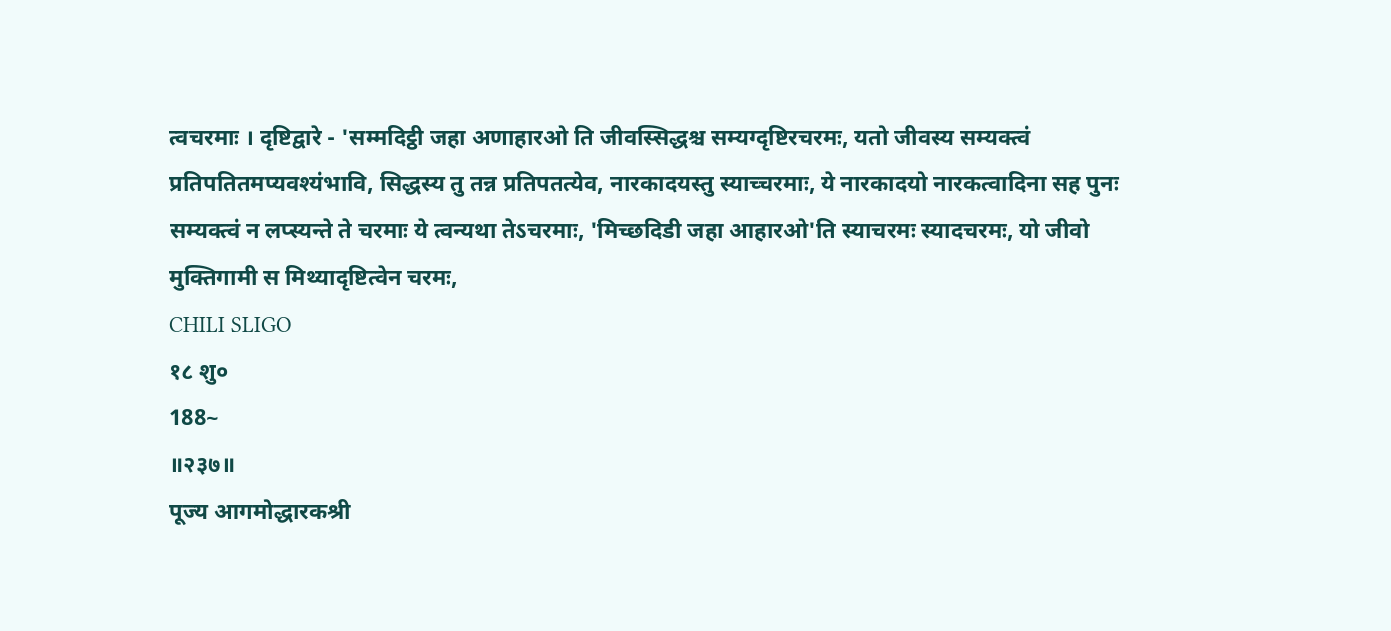त्वचरमाः । दृष्टिद्वारे - 'सम्मदिट्ठी जहा अणाहारओ ति जीवस्सिद्धश्च सम्यग्दृष्टिरचरमः, यतो जीवस्य सम्यक्त्वं प्रतिपतितमप्यवश्यंभावि, सिद्धस्य तु तन्न प्रतिपतत्येव, नारकादयस्तु स्याच्चरमाः, ये नारकादयो नारकत्वादिना सह पुनः सम्यक्त्वं न लप्स्यन्ते ते चरमाः ये त्वन्यथा तेऽचरमाः, 'मिच्छदिडी जहा आहारओ'ति स्याचरमः स्यादचरमः, यो जीवो मुक्तिगामी स मिथ्यादृष्टित्वेन चरमः,
CHILI SLIGO
१८ शु०
188~
॥२३७॥
पूज्य आगमोद्धारकश्री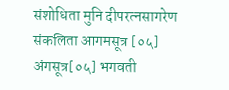संशोधिता मुनि दीपरत्नसागरेण संकलिता आगमसूत्र [०५] अंगसूत्र[०५] भगवती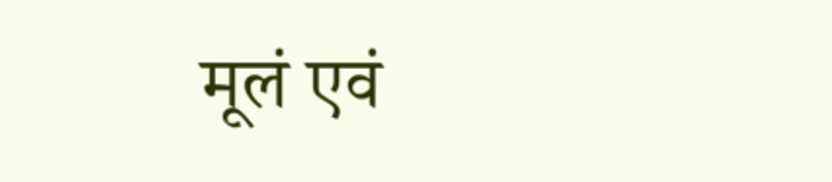मूलं एवं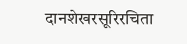दानशेखरसूरिरचिता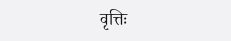वृत्तिः